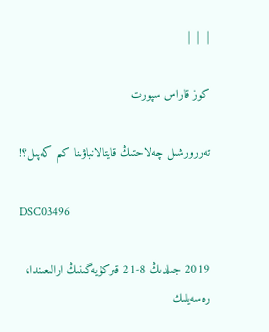|  |  |

كوز قاراس سپورت

تەررورشىل چەلاحتىڭ قايتالانباۋىنا كىم كەپىل؟!

DSC03496

2019 جىلدىڭ 8-21 قىركۇيەگىنىڭ ارالىعىندا، رەسەيلىك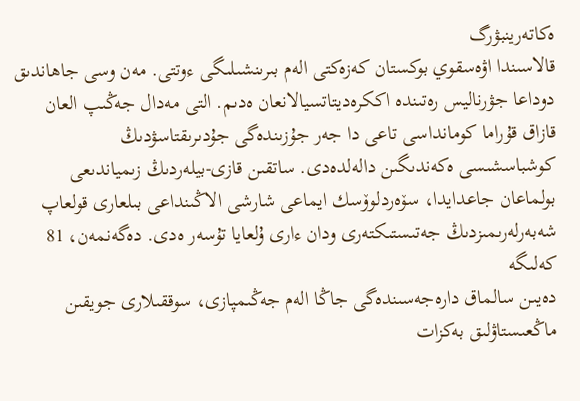ەكاتەرينبۋرگ
قالاسىندا اۋەسقوي بوكستان كەزەكتى الەم بىرىنشىلىگى ءوتتى. مەن وسى جاھاندىق
دوداعا جۋرناليس رەتىندە اككرەديتاتسيالانعان ەدىم. التى مەدال جەڭىپ العان
قازاق قۇراما كومانداسى تاعى دا جەر جۇزىندەگى جۇدىرىقتاسۋدىڭ
كوشباسشىسى ەكەندىگىن دالەلدەدى. ساتقىن قازى-بيلەردىڭ زىمياندىعى
بولماعان جاعدايدا، سۆەردلوۆسك ايماعى شارشى الاڭىنداعى بىلعارى قولعاپ
شەبەرلەرىمىزدىڭ جەتىستىكتەرى ودان ءارى ۇلعايا تۇسەر ەدى. دەگەنمەن، 81 كەلىگە
دەيىن سالماق دارەجەسىندەگى جاڭا الەم جەڭىمپازى، سوققىلارى جويقىن
ماڭعىستاۋلىق بەكزات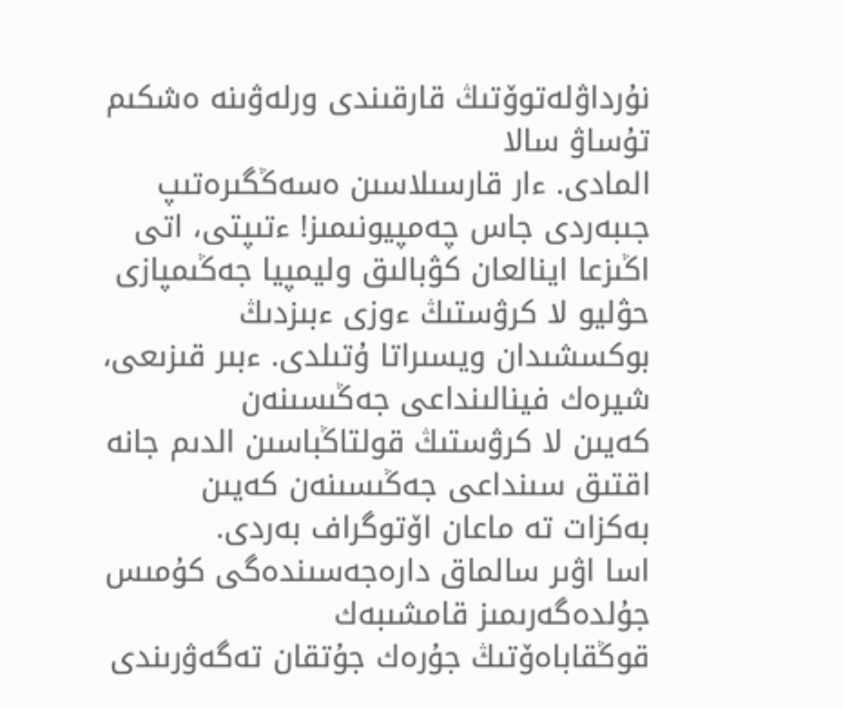نۇرداۋلەتوۆتىڭ قارقىندى ورلەۋىنە ەشكىم تۇساۋ سالا
المادى. ءار قارسىلاسىن ەسەڭگىرەتىپ جىبەردى جاس چەمپيونىمىز! ءتىپتى، اتى
اڭىزعا اينالعان كۋبالىق وليمپيا جەڭىمپازى حۋليو لا كرۋستىڭ ءوزى ءبىزدىڭ
بوكسشىدان ويسىراتا ۇتىلدى. ءبىر قىزىعى، شيرەك فينالىنداعى جەڭىسىنەن
كەيىن لا كرۋستىڭ قولتاڭباسىن الدىم جانە اقتىق سىنداعى جەڭىسىنەن كەيىن
بەكزات تە ماعان اۆتوگراف بەردى.
اسا اۋىر سالماق دارەجەسىندەگى كۇمىس جۇلدەگەرىمىز قامشىبەك
قوڭقاباەۆتىڭ جۇرەك جۇتقان تەگەۋرىندى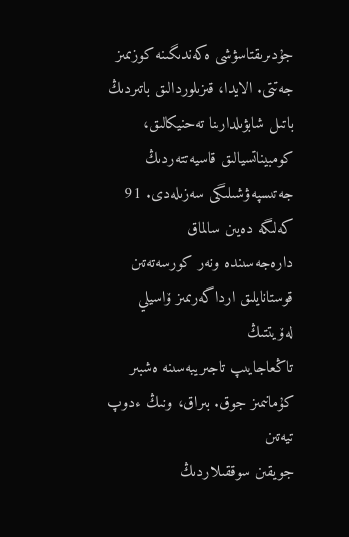جۇدىرىقتاسۋشى ەكەندىگىنە كوزىمىز
جەتتى. الايدا، قىزىلوردالىق باتىردىڭ باتىل شابۋىلدارىنا تەحنيكالىق،
كومبيناتسيالىق قاسيەتتەردىڭ جەتىسپەۋشىلىگى سەزىلەدى. 91 كەلىگە دەيىن سالماق
دارەجەسىندە ونەر كورسەتەتىن قوستانايلىق ارداگەرىمىز ۆاسيلي لەۆيتتىڭ
تاڭعاجايىپ تاجىريبەسىنە ەشبىر كۇمانىمىز جوق. بىراق، ونىڭ ءدوپ تيەتىن
جويقىن سوققىلاردىڭ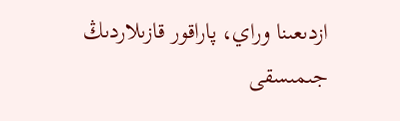ازدىعىنا وراي، پاراقور قازىلاردىڭ جىمىسقى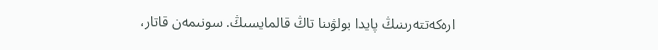ارەكەتتەرىنىڭ پايدا بولۋىنا تاڭ قالمايسىڭ. سونىمەن قاتار،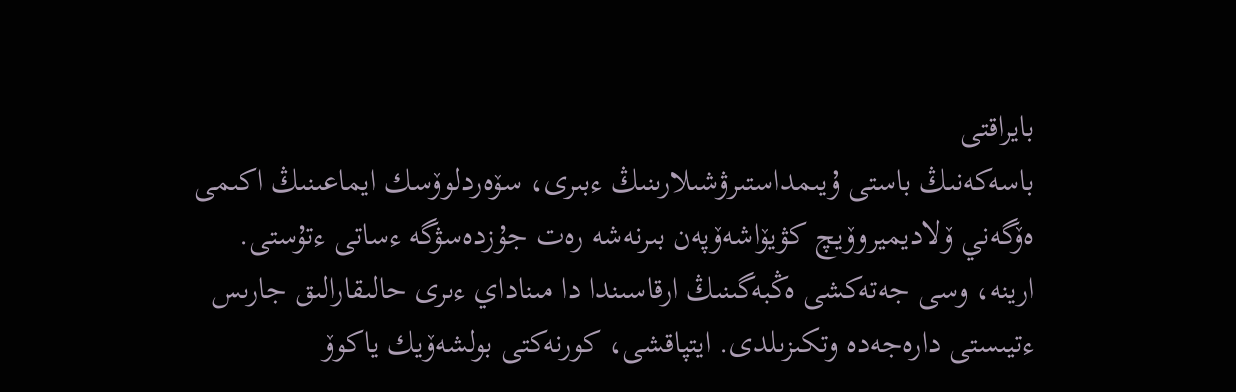بايراقتى
باسەكەنىڭ باستى ۇيىمداستىرۋشىلارىنىڭ ءبىرى، سۆەردلوۆسك ايماعىنىڭ اكىمى
ەۆگەني ۆلاديميروۆيچ كۋيۆاشەۆپەن بىرنەشە رەت جۇزدەسۋگە ءساتى ءتۇستى.
ارينە، وسى جەتەكشى ەڭبەگىنىڭ ارقاسىندا دا مىناداي ءىرى حالىقارالىق جارىس
ءتيىستى دارەجەدە وتكىزىلدى. ايتپاقشى، كورنەكتى بولشەۆيك ياكوۆ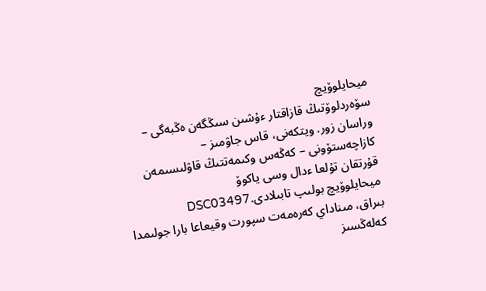ميحايلوۆيچ
سۆەردلوۆتىڭ قازاقتار ءۇشىن سىڭگەن ەڭبەگى – وراسان زور. ويتكەنى، قاس جاۋمىز –
كازاچەستۆونى – كەڭەس وكىمەتتىڭ قاۋلىسىمەن قۇرتقان تۇلعا ءدال وسى ياكوۆ
ميحايلوۆيچ بولىپ تابىلادى.DSC03497
بىراق، مىناداي كەرەمەت سپورت وقيعاعا بارا جولىمدا كەلەڭسىز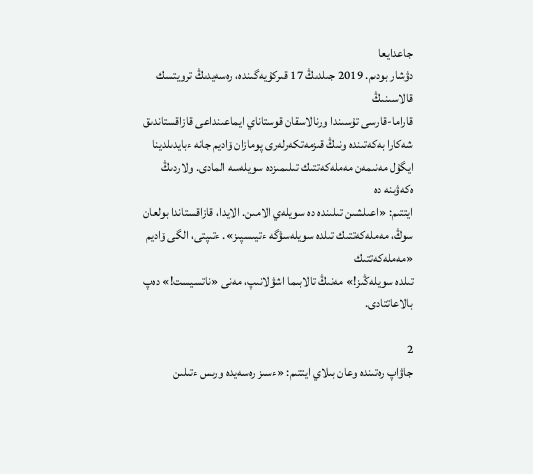جاعدايعا
دۋشار بودىم. 2019 جىلدىڭ 17 قىركۇيەگىندە، رەسەيدىڭ ترويتسك قالاسىنىڭ
قاراما-قارسى تۇسىندا ورنالاسقان قوستاناي ايماعىنداعى قازاقستاندىق
شەكارا بەكەتىندە ونىڭ قىزمەتكەرلەرى پومازان ۆاديم جانە ءبايدىلدينا
ايگۇل مەنىمەن مەملەكەتتىك تىلىمىزدە سويلەسە المادى. ولاردىڭ ەكەۋىنە دە
ايتتىم: «اعىلشىن تىلىندە دە سويلەي الامىن. الايدا، قازاقستاندا بولعان
سوڭ، مەملەكەتتىك تىلدە سويلەسۋگە ءتيىسپىز». ءتىپتى، الگى ۆاديم «مەملەكەتتىك
تىلدە سويلەڭىز!» مەنىڭ تالابىما اشۋلانىپ، مەنى «ناتسيست!» دەپ بالاعاتتادى.

2
جاۋاپ رەتىندە وعان بىلاي ايتتىم: «ءسىز رەسەيدە ورىس ءتىلىن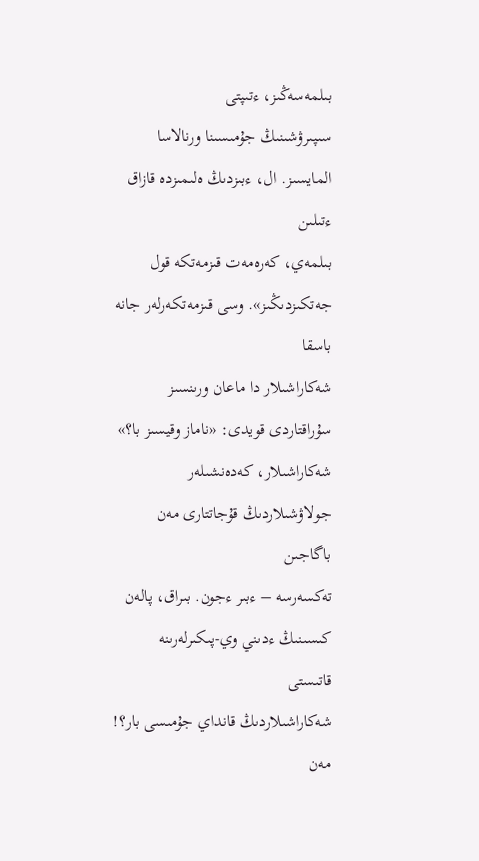بىلمەسەڭىز، ءتىپتى
سىپىرۋشىنىڭ جۇمىسىنا ورنالاسا المايسىز. ال، ءبىزدىڭ ەلىمىزدە قازاق ءتىلىن
بىلمەي، كەرەمەت قىزمەتكە قول جەتكىزدىڭىز». وسى قىزمەتكەرلەر جانە باسقا
شەكاراشىلار دا ماعان ورىنسىز سۇراقتاردى قويدى: «ناماز وقيسىز با؟»
شەكاراشىلار، كەدەنشىلەر جولاۋشىلاردىڭ قۇجاتتارى مەن باگاجىن
تەكسەرسە – ءبىر ءجون. بىراق، پالەن كىسىنىڭ ءدىني وي-پىكىرلەرىنە قاتىستى
شەكاراشىلاردىڭ قانداي جۇمىسى بار؟! مەن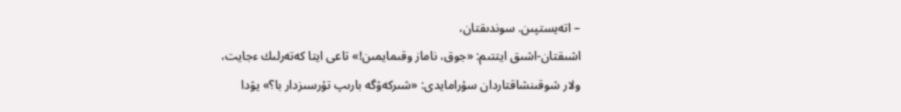– اتەيستپىن. سوندىقتان،
اشىقتان-اشىق ايتتىم: «جوق، ناماز وقىمايمىن!» تاعى ايتا كەتەرلىك ءجايت،
ولار شوقىنشاقتاردان سۇرامايدى: «شىركەۋگە بارىپ تۇرسىزدار با؟» يۋدا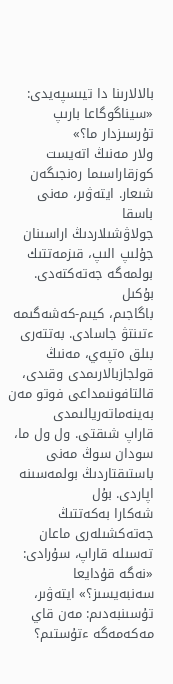بالالارىنا دا تيىسپەيدى: «سيناگوگاعا بارىپ تۇرسىزدار ما؟»
ولار مەنىڭ اتەيست كوزقاراسىما رەنجىگەن شىعار. ايتەۋىر، مەنى باسقا
جولاۋشىلاردىڭ اراسىنان جۇلىپ الىپ، قىزمەتتىك بولمەگە جەتەكتەدى. بۇكىل
باگاجىم، كيىم-كەشەگىمە ءتىنتۋ جاسادى. بەتتەرى بىلق ەتپەي، مەنىڭ
قولجازبالارىمدى وقىدى، قالتافونىمداعى فوتو مەن بەينەماتەريالىمدى
قاراپ شىقتى. ول ول ما، سودان سوڭ مەنى باستىقتاردىڭ بولمەسىنە اپاردى. بۇل
شەكارا بەكەتتىڭ جەتەكشىلەرى ماعان تەسىلە قاراپ، سۇرادى: «نەگە قۇدايعا
سەنبەيسىز؟» ايتەۋىر، تۇسىنبەدىم: مەن قاي مەكەمەگە ءتۇستىم؟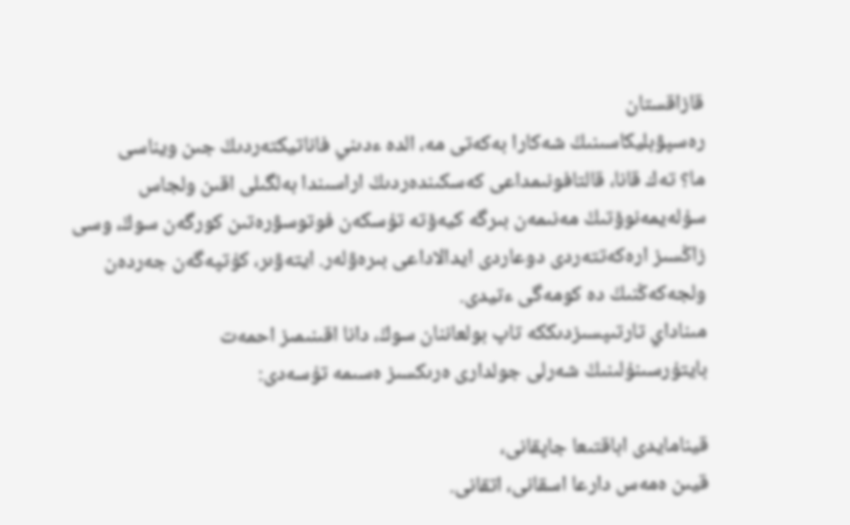قازاقستان
رەسپۋبليكاسىنىڭ شەكارا بەكەتى مە، الدە ءدىني فاناتيكتەردىڭ جىن ويناسى
ما؟ تەك قانا، قالتافونىمداعى كەسكىندەردىڭ اراسىندا بەلگىلى اقىن ولجاس
سۇلەيمەنوۆتىڭ مەنىمەن بىرگە كيەۆتە تۇسكەن فوتوسۋرەتىن كورگەن سوڭ، وسى
زاڭسىز ارەكەتتەردى دوعاردى ايدالاداعى بىرەۋلەر. ايتەۋىر، كۇتپەگەن جەردەن
ولجەكەڭنىڭ دە كومەگى ءتيدى.
مىناداي تارتىپسىزدىككە تاپ بولعاننان سوڭ، دانا اقىنىمىز احمەت
بايتۇرسىنۇلىنىڭ شەرلى جولدارى ەرىكسىز ەسىمە تۇسەدى:

قينامايدى اباقتىعا جاپقانى،
قيىن ەمەس دارعا اسقانى، اتقانى.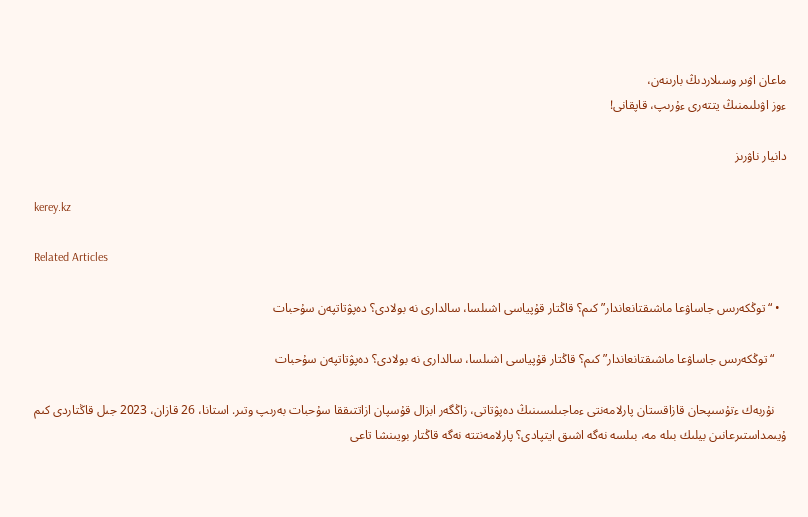ماعان اۋىر وسىلاردىڭ بارىنەن،
ءوز اۋىلىمنىڭ يتتەرى ءۇرىپ، قاپقانى!

دانيار ناۋرىز

kerey.kz

Related Articles

  • “توڭكەرىس جاساۋعا ماشىقتانعاندار” كىم؟ قاڭتار قۇپياسى اشىلسا، سالدارى نە بولادى؟ دەپۋتاتپەن سۇحبات

    “توڭكەرىس جاساۋعا ماشىقتانعاندار” كىم؟ قاڭتار قۇپياسى اشىلسا، سالدارى نە بولادى؟ دەپۋتاتپەن سۇحبات

    نۇربەك ءتۇسىپحان قازاقستان پارلامەنتى ءماجىلىسىنىڭ دەپۋتاتى، زاڭگەر ابزال قۇسپان ازاتتىققا سۇحبات بەرىپ وتىر. استانا، 26 قازان، 2023 جىل قاڭتاردى كىم ۇيىمداستىرعانىن بيلىك بىلە مە، بىلسە نەگە اشىق ايتپادى؟ پارلامەنتتە نەگە قاڭتار بويىنشا تاعى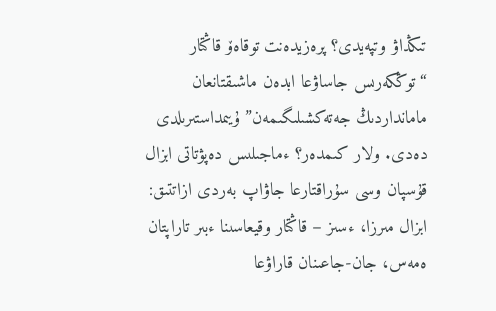تىڭداۋ وتپەيدى؟ پرەزيدەنت توقاەۆ قاڭتار “توڭكەرىس جاساۋعا ابدەن ماشىقتانعان مامانداردىڭ جەتەكشىلىگىمەن” ۇيىمداستىرىلدى دەدى. ولار كىمدەر؟ ءماجىلىس دەپۋتاتى ابزال قۇسپان وسى سۇراقتارعا جاۋاپ بەردى ازاتتىق: ابزال مىرزا، ءسىز – قاڭتار وقيعاسىنا ءبىر تاراپتان ەمەس، جان-جاعىنان قاراۋعا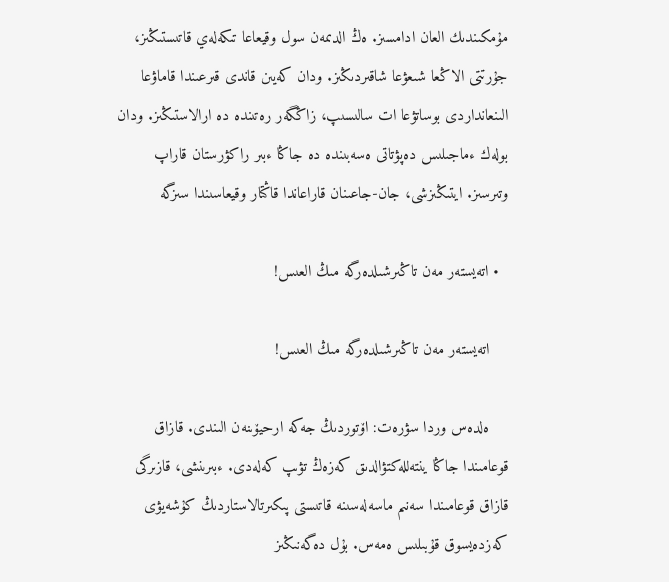مۇمكىندىك العان ادامسىز. ەڭ الدىمەن سول وقيعاعا تىكەلەي قاتىستىڭىز، جۇرتتى الاڭعا شىعۋعا شاقىردىڭىز. ودان كەيىن قاندى قىرعىندا قاماۋعا الىنعانداردى بوساتۋعا ات سالىسىپ، زاڭگەر رەتىندە دە ارالاستىڭىز. ودان بولەك ءماجىلىس دەپۋتاتى ەسەبىندە دە جاڭا ءبىر راكۋرستان قاراپ وتىرسىز. ايتىڭىزشى، جان-جاعىنان قاراعاندا قاڭتار وقيعاسىندا سىزگە

  • اتەيستەر مەن تاڭىرشىلدەرگە مىڭ العىس!

    اتەيستەر مەن تاڭىرشىلدەرگە مىڭ العىس!

    ەلدەس وردا سۋرەت: اۆتوردىڭ جەكە ارحيۆىنەن الىندى. قازاق قوعامىندا جاڭا ينتەللەكتۋالدىق كەزەڭ تۋىپ كەلەدى. ءبىرىنشى، قازىرگى قازاق قوعامىندا سەنىم ماسەلەسىنە قاتىستى پىكىرتالاستاردىڭ كۇشەيۋى كەزدەيسوق قۇبىلىس ەمەس. بۇل دەگەنىڭىز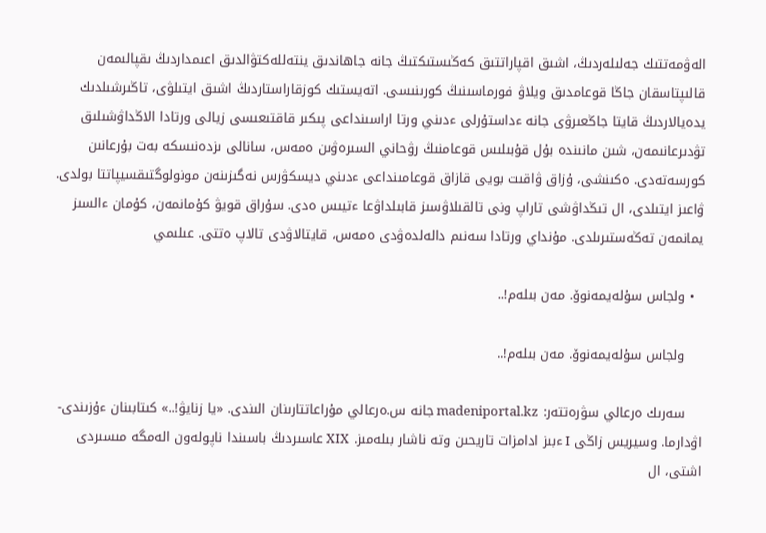الەۋمەتتىك جەلىلەردىڭ، اشىق اقپاراتتىق كەڭىستىكتىڭ جانە جاھاندىق ينتەللەكتۋالدىق اعىمداردىڭ ىقپالىمەن قالىپتاسقان جاڭا قوعامدىق ويلاۋ فورماسىنىڭ كورىنىسى. اتەيستىك كوزقاراستاردىڭ اشىق ايتىلۋى، تاڭىرشىلدىك يدەيالاردىڭ قايتا جاڭعىرۋى جانە ءداستۇرلى ءدىني ورتا اراسىنداعى پىكىر قاقتىعىسى زيالى ورتادا الاڭداۋشىلىق تۋدىرعانىمەن، شىن مانىندە بۇل قۇبىلىس قوعامنىڭ رۋحاني السىرەۋىن ەمەس، سانالى ىزدەنىسكە بەت بۇرعانىن كورسەتەدى. ەكىنشى، ۇزاق ۋاقىت بويى قازاق قوعامىنداعى ءدىني ديسكۋرس نەگىزىنەن مونولوگتىقسيپاتتا بولدى. ۋاعىز ايتىلدى، ال تىڭداۋشى تاراپ ونى تالقىلاۋسىز قابىلداۋعا ءتيىس ەدى. سۇراق قويۋ كۇمانمەن، كۇمان ءالسىز يمانمەن تەڭەستىرىلدى. مۇنداي ورتادا سەنىم دالەلدەۋدى ەمەس، قايتالاۋدى تالاپ ەتتى. عىلىمي

  • ولجاس سۇلەيمەنوۆ. مەن بىلەم!..

    ولجاس سۇلەيمەنوۆ. مەن بىلەم!..

    سەرىك ەرعالي سۋرەتتەر: madeniportal.kz جانە س.ەرعالي مۇراعاتتارىنان الىندى. «يا زنايۋ!..» كىتابىنان ءۇزىندى-اۋدارما. وسيريس زاڭى I ءبىز ادامزات تاريحىن وتە ناشار بىلەمىز. XIX عاسىردىڭ باسىندا ناپولەون الەمگە مىسىردى اشتى، ال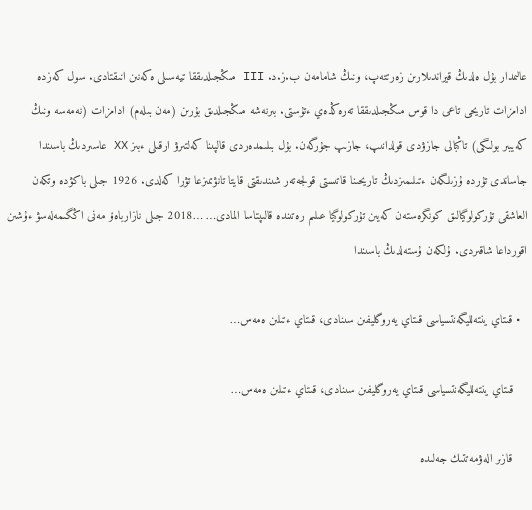عالىمدار بۇل ەلدىڭ قيراندىلارىن زەرتتەپ، ونىڭ شامامەن ب.ز.د. III مىڭجىلدىققا تيەسىلى ەكەنىن انىقتادى. سول كەزدە ادامزات تاريحى تاعى دا قوس مىڭجىلدىققا تەرەڭدەي ءتۇستى. بىرنەشە مىڭجىلدىق بۇرىن (مەن بىلەم) ادامزات (نەمەسە ونىڭ كەيبىر بولىگى) تاڭبالى جازۋدى قولدانىپ، جازىپ جۇرگەن. بۇل بىلىمدەردى قالپىنا كەلتىرۋ ارقىلى ءبىز XX عاسىردىڭ باسىندا جاساندى تۇردە ۇزىلگەن ءتىلىمىزدىڭ تاريحىنا قاتىستى قولجەتەر شىندىقتى قايتا تانۋىمىزعا تۋرا كەلدى. 1926 جىلى باكۋدە وتكەن العاشقى تۇركولوگيالىق كونگرەستەن كەيىن تۇركولوگيا عىلىم رەتىندە قالىپتاسا المادى… …2018 جىلى نازارباەۆ مەنى اڭگىمەلەسۋ ءۇشىن اقورداعا شاقىردى. ۇلكەن ۇستەلدىڭ باسىندا

  • قىتاي ينتەلليگەنتسياسى قىتاي يەروگليفىن سىنادى، قىتاي ءتىلىن ەمەس…

    قىتاي ينتەلليگەنتسياسى قىتاي يەروگليفىن سىنادى، قىتاي ءتىلىن ەمەس…

    قازىر الەۋمەتتىك جەلىدە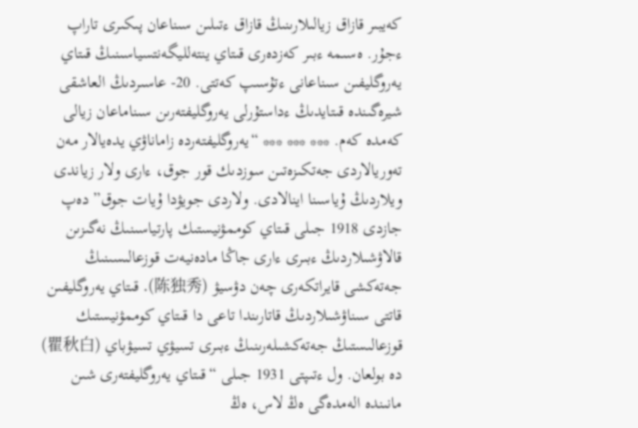كەيبىر قازاق زيالىلارىنىڭ قازاق ءتىلىن سىناعان پىكىرى تاراپ ءجۇر. ەسىمە ءبىر كەزدەرى قىتاي ينتەلليگەنتسياسىنىڭ قىتاي يەروگليفىن سىناعانى ءتۇسىپ كەتتى. 20- عاسىردىڭ العاشقى شيرەگىندە قىتايدىڭ ءداستۇرلى يەروگليفتەرىن سىناماعان زيالى كەمدە كەم. *** *** *** “يەروگليفتەردە زاماناۋي يدەيالار مەن تەوريالاردى جەتكىزەتىن سوزدىك قور جوق، ءارى ولار زياندى ويلاردىڭ ۇياسىنا اينالادى. ولاردى جويۋدا ۇيات جوق” دەپ جازدى 1918 جىلى قىتاي كوممۋنيستىك پارتياسىنىڭ نەگىزىن قالاۋشىلاردىڭ ءبىرى ءارى جاڭا مادەنيەت قوزعالىسىنىڭ جەتەكشى قايراتكەرى چەن دۋسيۋ (陈独秀). قىتاي يەروگليفىن قاتتى سىناۋشىلاردىڭ قاتارىندا تاعى دا قىتاي كوممۋنيستىك قوزعالىستىڭ جەتەكشىلەرىنىڭ ءبىرى تسيۋي تسيۋباي (瞿秋白) دە بولعان. ول ءتىپتى 1931 جىلى “قىتاي يەروگليفتەرى شىن مانىندە الەمدەگى ەڭ لاس، ەڭ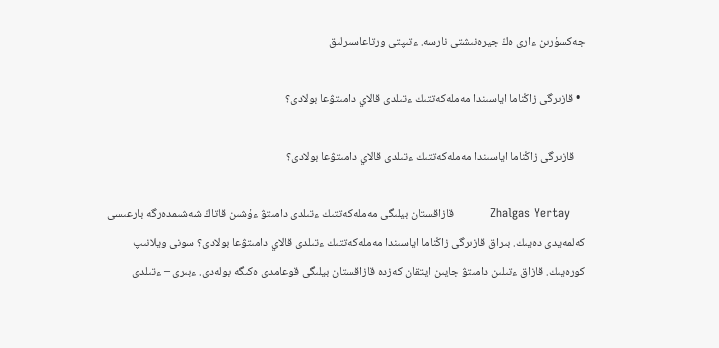جەكسۇرىن ءارى ەڭ جيرەنىشتى نارسە. ءتىپتى ورتاعاسىرلىق

  • قازىرگى زاڭناما اياسىندا مەملەكەتتىك ءتىلدى قالاي دامىتۋعا بولادى؟

    قازىرگى زاڭناما اياسىندا مەملەكەتتىك ءتىلدى قالاي دامىتۋعا بولادى؟

    Zhalgas Yertay         قازاقستان بيلىگى مەملەكەتتىك ءتىلدى دامىتۋ ءۇشىن قاتاڭ شەشىمدەرگە بارعىسى كەلمەيدى دەيىك. بىراق قازىرگى زاڭناما اياسىندا مەملەكەتتىك ءتىلدى قالاي دامىتۋعا بولادى؟ سونى ويلانىپ كورەيىك. قازاق ءتىلىن دامىتۋ جايىن ايتقان كەزدە قازاقستان بيلىگى قوعامدى ەكىگە بولەدى. ءبىرى – ءتىلدى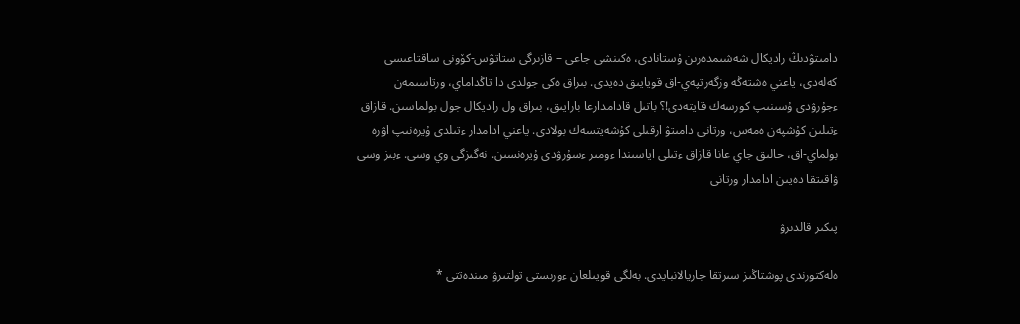دامىتۋدىڭ راديكال شەشىمدەرىن ۇستانادى، ەكىنشى جاعى – قازىرگى ستاتۋس-كۆونى ساقتاعىسى كەلەدى، ياعني ەشتەڭە وزگەرتپەي-اق قويايىق دەيدى. بىراق ەكى جولدى دا تاڭداماي، ورتاسىمەن ءجۇرۋدى ۇسىنىپ كورسەك قايتەدى!؟ باتىل قادامدارعا بارايىق، بىراق ول راديكال جول بولماسىن. قازاق ءتىلىن كۇشپەن ەمەس، ورتانى دامىتۋ ارقىلى كۇشەيتسەك بولادى. ياعني ادامدار ءتىلدى ۇيرەنىپ اۋرە بولماي-اق، حالىق جاي عانا قازاق ءتىلى اياسىندا ءومىر ءسۇرۋدى ۇيرەنسىن. نەگىزگى وي وسى. ءبىز وسى ۋاقىتقا دەيىن ادامدار ورتانى

پىكىر قالدىرۋ

ەلەكتورندى پوشتاڭىز سىرتقا جاريالانبايدى. بەلگى قويىلعان ءورىستى تولتىرۋ مىندەتتى *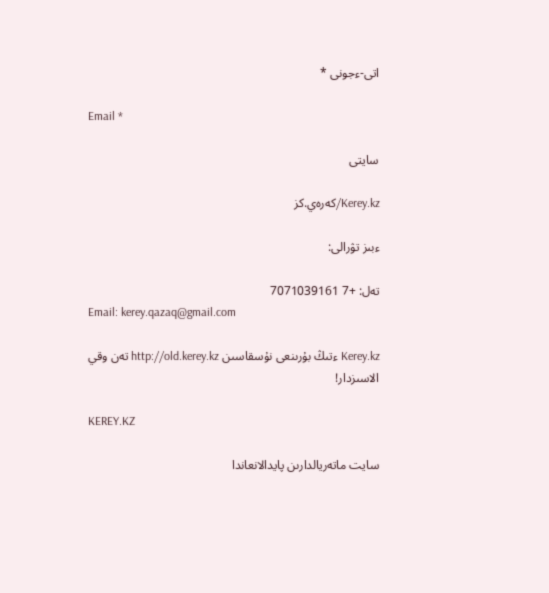اتى-ءجونى *

Email *

سايتى

Kerey.kz/كەرەي.كز

ءبىز تۋرالى:

تەل: +7 7071039161
Email: kerey.qazaq@gmail.com

Kerey.kz ءتىڭ بۇرىنعى نۇسقاسىن http://old.kerey.kz تەن وقي الاسىزدار!

KEREY.KZ

سايت ماتەريالدارىن پايدالانعاندا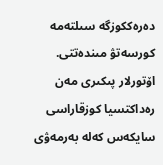دەرەككوزگە سىلتەمە كورسەتۋ مىندەتتى. اۆتورلار پىكىرى مەن رەداكتسيا كوزقاراسى سايكەس كەلە بەرمەۋى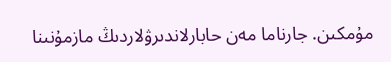مۇمكىن. جارناما مەن حابارلاندىرۋلاردىڭ مازمۇنىنا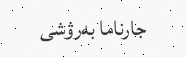جارناما بەرۋشى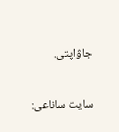جاۋاپتى.

سايت ساناعى: